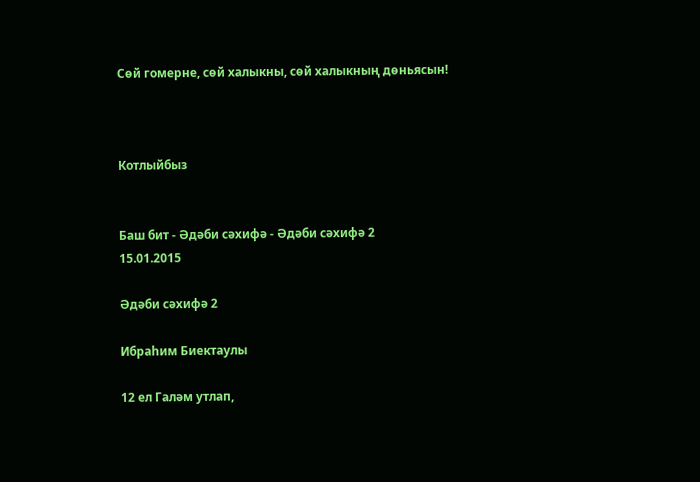Сөй гомерне, сөй халыкны, сөй халыкның дөньясын!



Котлыйбыз


Баш бит - Әдәби сәхифә - Әдәби сәхифә 2
15.01.2015

Әдәби сәхифә 2

Ибраһим Биектаулы

12 ел Галәм утлап,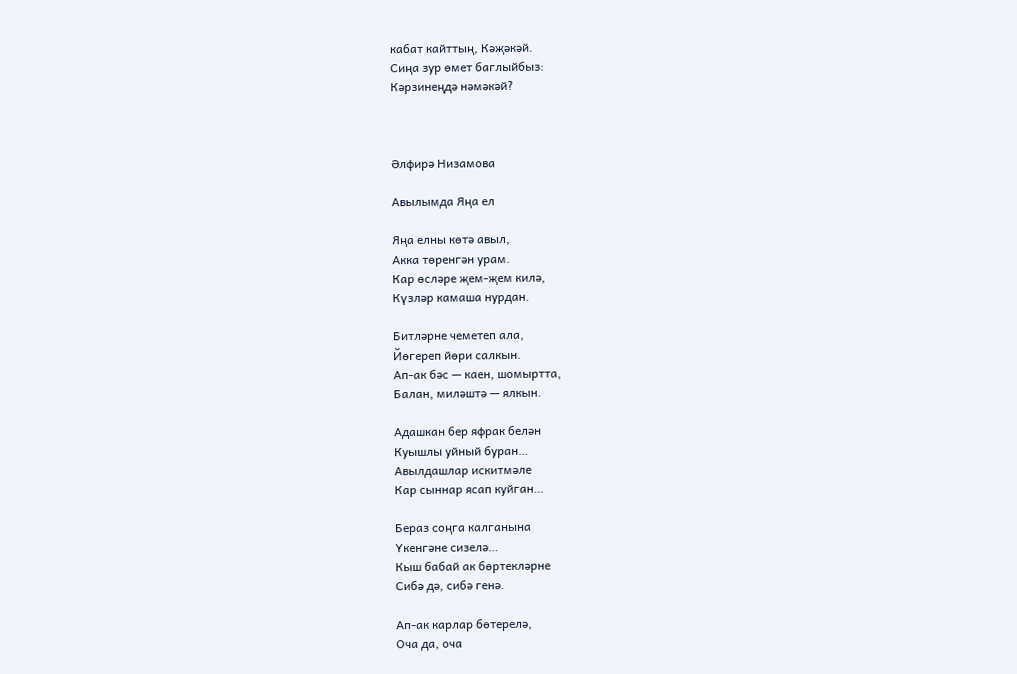кабат кайттың, Кәҗәкәй.
Сиңа зур өмет баглыйбыз:
Кәрзинеңдә нәмәкәй?



Әлфирә Низамова

Авылымда Яңа ел

Яңа елны көтә авыл,
Акка төренгән урам.
Кар өсләре җем-җем килә,
Күзләр камаша нурдан.

Битләрне чеметеп ала,
Йөгереп йөри салкын.
Ап-ак бәс — каен, шомыртта,
Балан, миләштә — ялкын.

Адашкан бер яфрак белән
Куышлы уйный буран…
Авылдашлар искитмәле
Кар сыннар ясап куйган…

Бераз соңга калганына
Үкенгәне сизелә…
Кыш бабай ак бөртекләрне
Сибә дә, сибә генә.

Ап-ак карлар бөтерелә,
Оча да, оча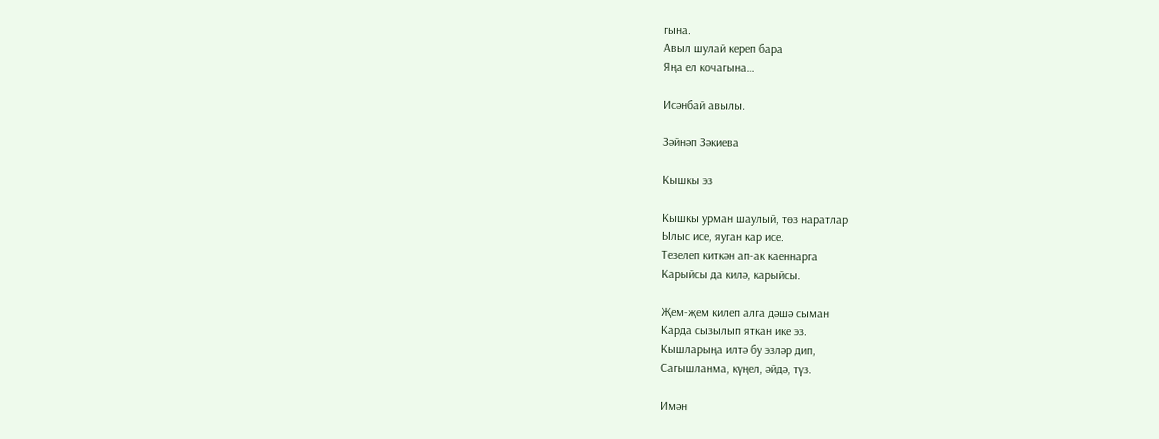гына.
Авыл шулай кереп бара
Яңа ел кочагына…

Исәнбай авылы.

Зәйнәп Зәкиева

Кышкы эз

Кышкы урман шаулый, төз наратлар
Ылыс исе, яуган кар исе.
Тезелеп киткән ап-ак каеннарга
Карыйсы да килә, карыйсы.

Җем-җем килеп алга дәшә сыман
Карда сызылып яткан ике эз.
Кышларыңа илтә бу эзләр дип,
Сагышланма, күңел, әйдә, түз.

Имән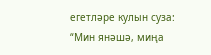егетләре кулын суза:
“Мин янәшә, миңа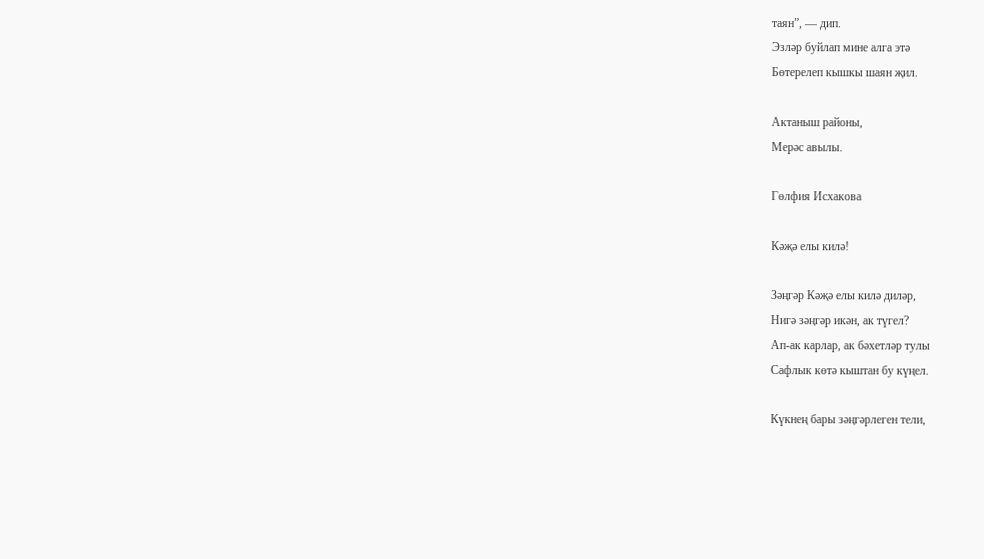таян”, — дип.
Эзләр буйлап мине алга этә
Бөтерелеп кышкы шаян җил.

Актаныш районы,
Мерәс авылы.

Гөлфия Исхакова

Кәҗә елы килә!

Зәңгәр Кәҗә елы килә диләр,
Нигә зәңгәр икән, ак түгел?
Ап-ак карлар, ак бәхетләр тулы
Сафлык көтә кыштан бу күңел.

Күкнең бары зәңгәрлеген тели,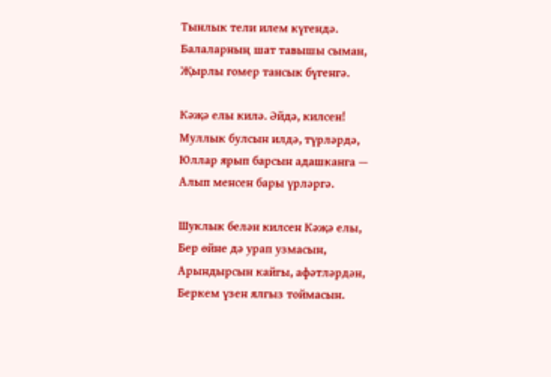Тынлык тели илем күгендә.
Балаларның шат тавышы сыман,
Җырлы гомер тансык бүгенгә.

Кәҗә елы килә. Әйдә, килсен!
Муллык булсын илдә, түрләрдә,
Юллар ярып барсын адашканга —
Алып менсен бары үрләргә.

Шуклык белән килсен Кәҗә елы,
Бер өйне дә урап узмасын,
Арындырсын кайгы, афәтләрдән,
Беркем үзен ялгыз тоймасын.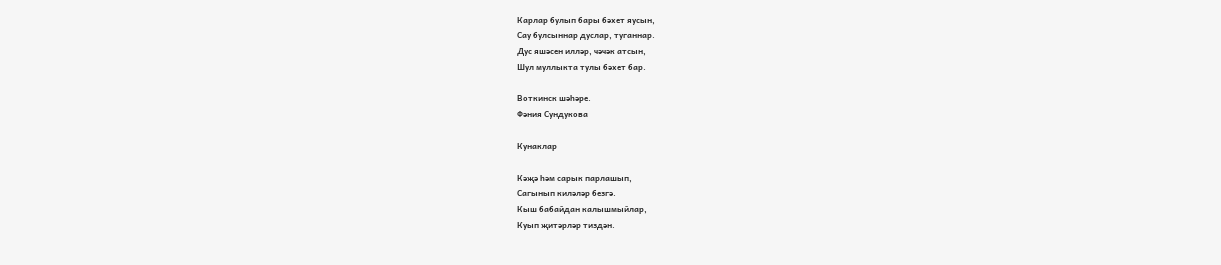Карлар булып бары бәхет яусын,
Сау булсыннар дуслар, туганнар.
Дус яшәсен илләр, чәчәк атсын,
Шул муллыкта тулы бәхет бар.

Воткинск шәһәре.
Фәния Сундукова

Кунаклар

Кәҗә һәм сарык парлашып,
Сагынып киләләр безгә.
Кыш бабайдан калышмыйлар,
Куып җитәрләр тиздән.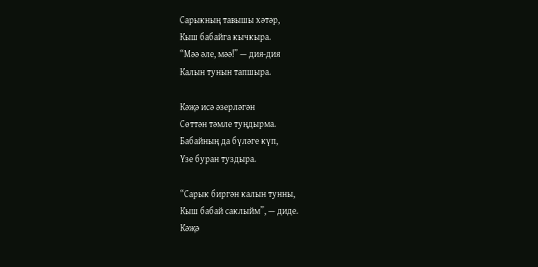Сарыкның тавышы хәтәр,
Кыш бабайга кычкыра.
“Мәә әле, мәә!” — дия-дия
Калын тунын тапшыра.

Кәҗә исә әзерләгән
Сөттән тәмле туңдырма.
Бабайның да бүләге күп,
Үзе буран туздыра.

“Сарык биргән калын тунны,
Кыш бабай саклыйм”, — диде.
Кәҗә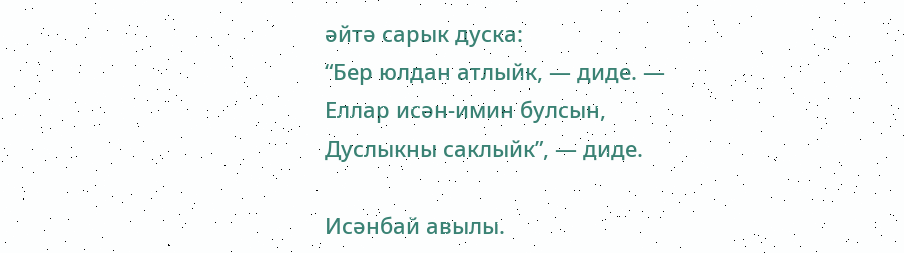әйтә сарык дуска:
“Бер юлдан атлыйк, — диде. —
Еллар исән-имин булсын,
Дуслыкны саклыйк”, — диде.

Исәнбай авылы.